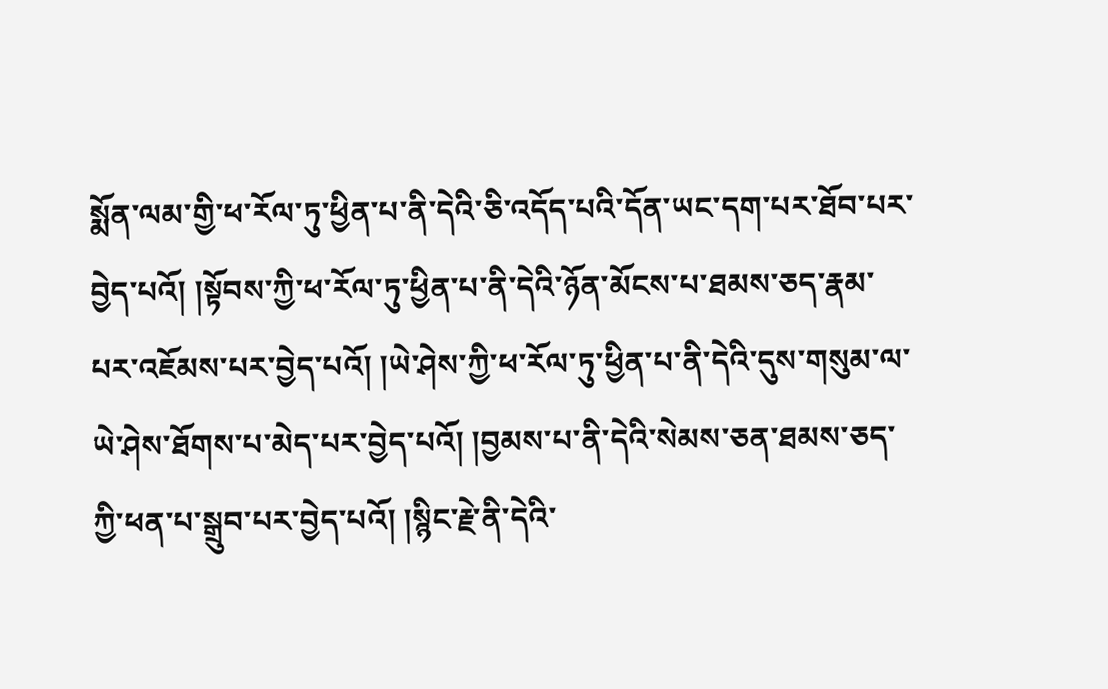སྨོན་ལམ་གྱི་ཕ་རོལ་ཏུ་ཕྱིན་པ་ནི་དེའི་ཅི་འདོད་པའི་དོན་ཡང་དག་པར་ཐོབ་པར་བྱེད་པའོ། །སྟོབས་ཀྱི་ཕ་རོལ་ཏུ་ཕྱིན་པ་ནི་དེའི་ཉོན་མོངས་པ་ཐམས་ཅད་རྣམ་པར་འཇོམས་པར་བྱེད་པའོ། །ཡེ་ཤེས་ཀྱི་ཕ་རོལ་ཏུ་ཕྱིན་པ་ནི་དེའི་དུས་གསུམ་ལ་ཡེ་ཤེས་ཐོགས་པ་མེད་པར་བྱེད་པའོ། །བྱམས་པ་ནི་དེའི་སེམས་ཅན་ཐམས་ཅད་ཀྱི་ཕན་པ་སྒྲུབ་པར་བྱེད་པའོ། །སྙིང་རྗེ་ནི་དེའི་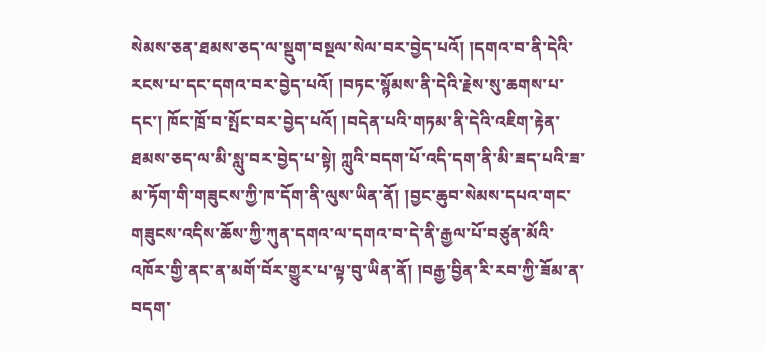སེམས་ཅན་ཐམས་ཅད་ལ་སྡུག་བསྔལ་སེལ་བར་བྱེད་པའོ། །དགའ་བ་ནི་དེའི་རངས་པ་དང་དགའ་བར་བྱེད་པའོ། །བཏང་སྙོམས་ནི་དེའི་རྗེས་སུ་ཆགས་པ་དང་། ཁོང་ཁྲོ་བ་སྤོང་བར་བྱེད་པའོ། །བདེན་པའི་གཏམ་ནི་དེའི་འཇིག་རྟེན་ཐམས་ཅད་ལ་མི་སླུ་བར་བྱེད་པ་སྟེ། ཀླུའི་བདག་པོ་འདི་དག་ནི་མི་ཟད་པའི་ཟ་མ་ཏོག་གི་གཟུངས་ཀྱི་ཁ་དོག་ནི་ལུས་ཡིན་ནོ། །བྱང་ཆུབ་སེམས་དཔའ་གང་གཟུངས་འདིས་ཆོས་ཀྱི་ཀུན་དགའ་ལ་དགའ་བ་དེ་ནི་རྒྱལ་པོ་བཙུན་མོའི་འཁོར་གྱི་ནང་ན་མགོ་བོར་གྱུར་པ་ལྟ་བུ་ཡིན་ནོ། །བརྒྱ་བྱིན་རི་རབ་ཀྱི་ཟོམ་ན་བདག་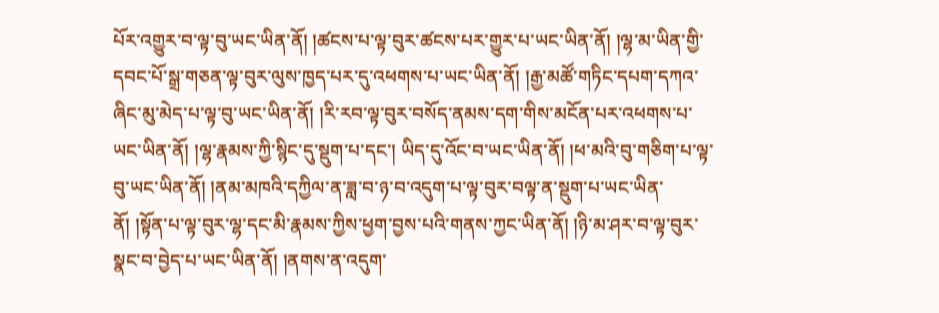པོར་འགྱུར་བ་ལྟ་བུ་ཡང་ཡིན་ནོ། །ཚངས་པ་ལྟ་བུར་ཚངས་པར་གྱུར་པ་ཡང་ཡིན་ནོ། །ལྷ་མ་ཡིན་གྱི་དབང་པོ་སྒྲ་གཅན་ལྟ་བུར་ལུས་ཁྱད་པར་དུ་འཕགས་པ་ཡང་ཡིན་ནོ། །རྒྱ་མཚོ་གཏིང་དཔག་དཀའ་ཞིང་མུ་མེད་པ་ལྟ་བུ་ཡང་ཡིན་ནོ། །རི་རབ་ལྟ་བུར་བསོད་ནམས་དག་གིས་མངོན་པར་འཕགས་པ་ཡང་ཡིན་ནོ། །ལྷ་རྣམས་ཀྱི་སྙིང་དུ་སྡུག་པ་དང་། ཡིད་དུ་འོང་བ་ཡང་ཡིན་ནོ། །ཕ་མའི་བུ་གཅིག་པ་ལྟ་བུ་ཡང་ཡིན་ནོ། །ནམ་མཁའི་དཀྱིལ་ན་ཟླ་བ་ཉ་བ་འདུག་པ་ལྟ་བུར་བལྟ་ན་སྡུག་པ་ཡང་ཡིན་ནོ། །སྟོན་པ་ལྟ་བུར་ལྷ་དང་མི་རྣམས་ཀྱིས་ཕྱག་བྱས་པའི་གནས་ཀྱང་ཡིན་ནོ། །ཉི་མ་ཤར་བ་ལྟ་བུར་སྣང་བ་བྱེད་པ་ཡང་ཡིན་ནོ། །ནགས་ན་འདུག་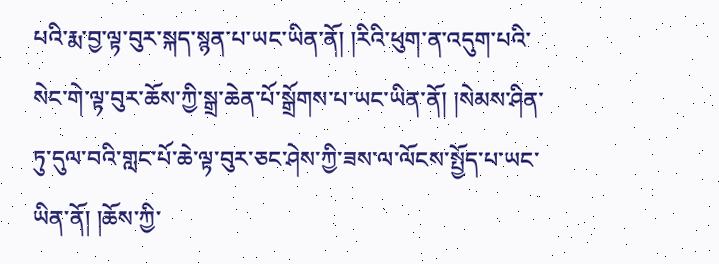པའི་རྨ་བྱ་ལྟ་བུར་སྐད་སྙན་པ་ཡང་ཡིན་ནོ། །རིའི་ཕུག་ན་འདུག་པའི་སེང་གེ་ལྟ་བུར་ཆོས་ཀྱི་སྒྲ་ཆེན་པོ་སྒྲོགས་པ་ཡང་ཡིན་ནོ། །སེམས་ཤིན་ཏུ་དུལ་བའི་གླང་པོ་ཆེ་ལྟ་བུར་ཅང་ཤེས་ཀྱི་ཟས་ལ་ལོངས་སྤྱོད་པ་ཡང་ཡིན་ནོ། །ཆོས་ཀྱི་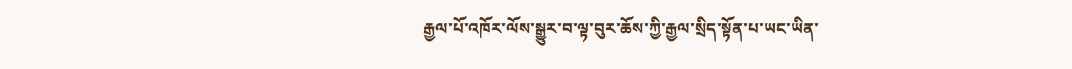རྒྱལ་པོ་འཁོར་ལོས་སྒྱུར་བ་ལྟ་བུར་ཆོས་ཀྱི་རྒྱལ་སྲིད་སྟོན་པ་ཡང་ཡིན་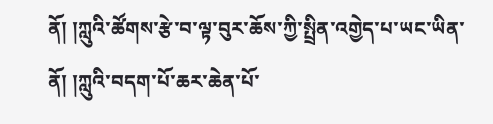ནོ། །ཀླུའི་ཚོགས་རྩེ་བ་ལྟ་བུར་ཆོས་ཀྱི་སྤྲིན་འགྱེད་པ་ཡང་ཡིན་ནོ། །ཀླུའི་བདག་པོ་ཆར་ཆེན་པོ་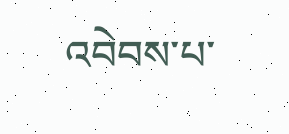འབེབས་པ་